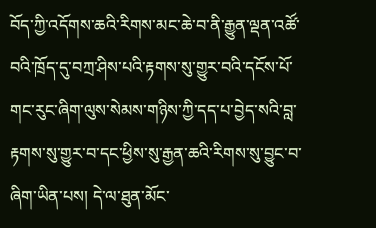བོད་ཀྱི་འདོགས་ཆའི་རིགས་མང་ཆེ་བ་ནི་རྒྱུན་ལྡན་འཚོ་བའི་ཁྲོད་དུ་བཀྲ་ཤིས་པའི་རྟགས་སུ་གྱུར་བའི་དངོས་པོ་གང་རུང་ཞིག་ལུས་སེམས་གཉིས་ཀྱི་དད་པ་བྱེད་སའི་བླ་རྟགས་སུ་གྱུར་བ་དང་ཕྱིས་སུ་རྒྱན་ཆའི་རིགས་སུ་བྱུང་བ་ཞིག་ཡིན་པས། དེ་ལ་ཐུན་མོང་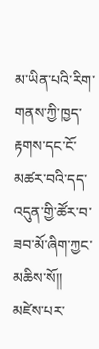མ་ཡིན་པའི་རིག་གནས་ཀྱི་ཁྱད་རྟགས་དང་ངོ་མཚར་བའི་དད་འདུན་གྱི་ཚོར་བ་ཟབ་མོ་ཞིག་ཀྱང་མཆིས་སོ།།
མཛེས་པར་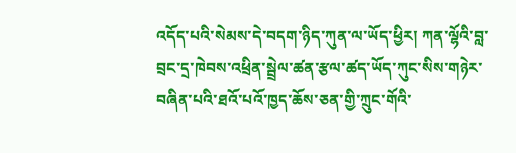འདོད་པའི་སེམས་དེ་བདག་ཉིད་ཀུན་ལ་ཡོད་ཕྱིར། ཀན་ལྷོའི་བླ་བྲང་དྲ་ཁེབས་འཕྲིན་སྦྲེལ་ཚན་རྩལ་ཚད་ཡོད་ཀུང་སིས་གཉེར་བཞིན་པའི་ཐའོ་པའོ་ཁྱད་ཆོས་ཅན་གྱི་ཀྲུང་གོའི་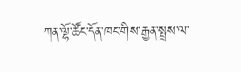ཀན་ལྷོ་ཚོང་དོན་ཁང་གིས་རྒྱན་སྤྲས་ལ་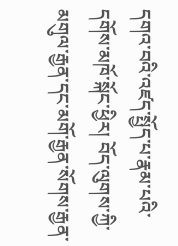དགའ་བའི་འཛད་སྤྱོད་པ་རྣམ་པའི་དགོས་མཁོ་སྐོང་ཕྱིར། བོད་ལུགས་ཀྱི་མགུལ་རྒྱན་དང་མགོ་རྒྱན་སོགས་རྒྱན་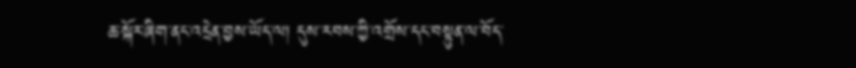ཆ་སྐོར་ཞིག་ནང་འདྲེན་བྱས་ཡོད་ལ། དུས་རབས་ཀྱི་འགྲོས་དང་བསྟུན་ལ་བོད་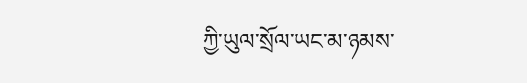ཀྱི་ཡུལ་སྲོལ་ཡང་མ་ཉམས་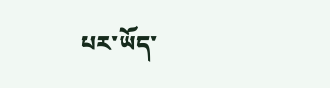པར་ཡོད་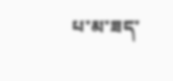པ་མ་ཟད་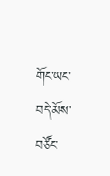གོང་ཡང་བདེ་མོས་བཙོང་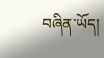བཞིན་ཡོད།